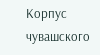Корпус чувашского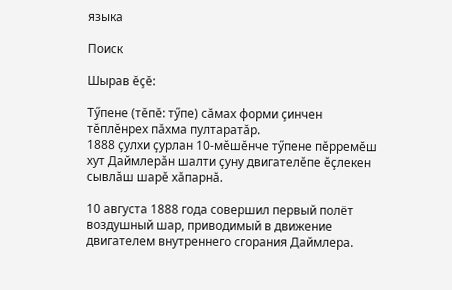языка

Поиск

Шырав ĕçĕ:

Тӳпене (тĕпĕ: тӳпе) сăмах форми çинчен тĕплĕнрех пăхма пултаратăр.
1888 ҫулхи ҫурлан 10-мӗшӗнче тӳпене пӗрремӗш хут Даймлерӑн шалти ҫуну двигателӗпе ӗҫлекен сывлӑш шарӗ хӑпарнӑ.

10 августа 1888 года совершил первый полёт воздушный шар, приводимый в движение двигателем внутреннего сгорания Даймлера.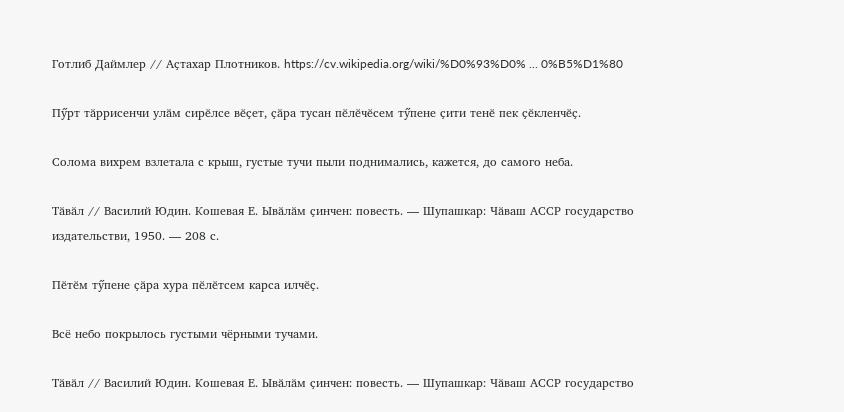Готлиб Даймлер // Аҫтахар Плотников. https://cv.wikipedia.org/wiki/%D0%93%D0% ... 0%B5%D1%80

Пӳрт тӑррисенчи улӑм сирӗлсе вӗҫет, ҫӑра тусан пӗлӗчӗсем тӳпене ҫити тенӗ пек ҫӗкленчӗҫ.

Солома вихрем взлетала с крыш, густые тучи пыли поднимались, кажется, до самого неба.

Тӑвӑл // Василий Юдин. Кошевая Е. Ывӑлӑм ҫинчен: повесть. — Шупашкар: Чӑваш АССР государство издательстви, 1950. — 208 с.

Пӗтӗм тӳпене ҫӑра хура пӗлӗтсем карса илчӗҫ.

Всё небо покрылось густыми чёрными тучами.

Тӑвӑл // Василий Юдин. Кошевая Е. Ывӑлӑм ҫинчен: повесть. — Шупашкар: Чӑваш АССР государство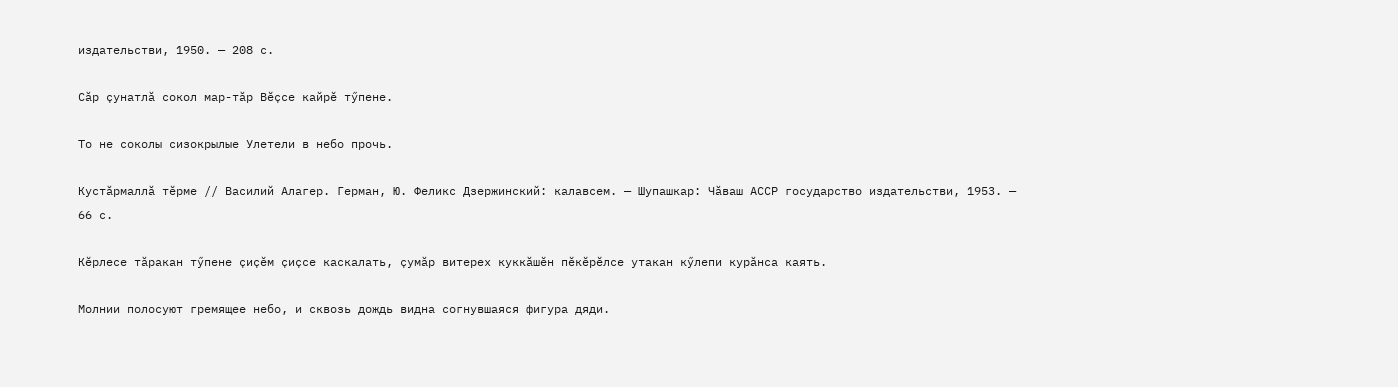издательстви, 1950. — 208 с.

Сӑр ҫунатлӑ сокол мар-тӑр Вӗҫсе кайрӗ тӳпене.

То не соколы сизокрылые Улетели в небо прочь.

Кустӑрмаллӑ тӗрме // Василий Алагер. Герман, Ю. Феликс Дзержинский: калавсем. — Шупашкар: Чӑваш АССР государство издательстви, 1953. — 66 с.

Кӗрлесе тӑракан тӳпене ҫиҫӗм ҫиҫсе каскалать, ҫумӑр витерех куккӑшӗн пӗкӗрӗлсе утакан кӳлепи курӑнса каять.

Молнии полосуют гремящее небо, и сквозь дождь видна согнувшаяся фигура дяди.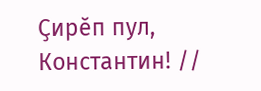Ҫирӗп пул, Константин! //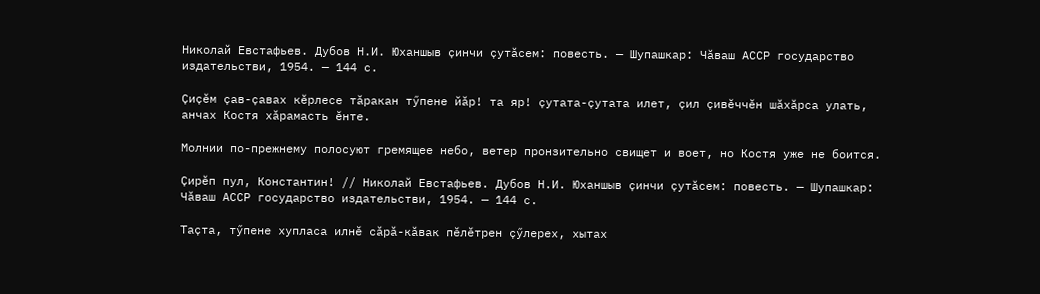Николай Евстафьев. Дубов Н.И. Юханшыв ҫинчи ҫутӑсем: повесть. — Шупашкар: Чӑваш АССР государство издательстви, 1954. — 144 с.

Ҫиҫӗм ҫав-ҫавах кӗрлесе тӑракан тӳпене йӑр! та яр! ҫутата-ҫутата илет, ҫил ҫивӗччӗн шӑхӑрса улать, анчах Костя хӑрамасть ӗнте.

Молнии по-прежнему полосуют гремящее небо, ветер пронзительно свищет и воет, но Костя уже не боится.

Ҫирӗп пул, Константин! // Николай Евстафьев. Дубов Н.И. Юханшыв ҫинчи ҫутӑсем: повесть. — Шупашкар: Чӑваш АССР государство издательстви, 1954. — 144 с.

Таҫта, тӳпене хупласа илнӗ сӑрӑ-кӑвак пӗлӗтрен ҫӳлерех, хытах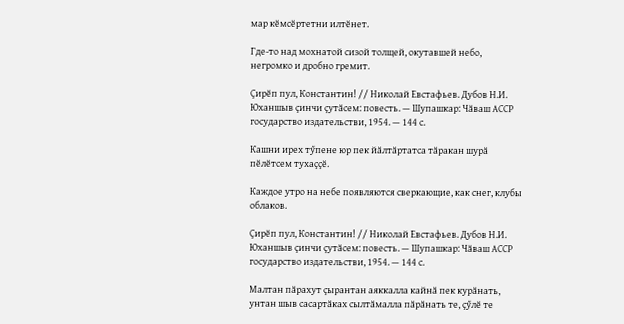мар кӗмсӗртетни илтӗнет.

Где-то над мохнатой сизой толщей, окутавшей небо, негромко и дробно гремит.

Ҫирӗп пул, Константин! // Николай Евстафьев. Дубов Н.И. Юханшыв ҫинчи ҫутӑсем: повесть. — Шупашкар: Чӑваш АССР государство издательстви, 1954. — 144 с.

Кашни ирех тӳпене юр пек йӑлтӑртатса тӑракан шурӑ пӗлӗтсем тухаҫҫӗ.

Каждое утро на небе появляются сверкающие, как снег, клубы облаков.

Ҫирӗп пул, Константин! // Николай Евстафьев. Дубов Н.И. Юханшыв ҫинчи ҫутӑсем: повесть. — Шупашкар: Чӑваш АССР государство издательстви, 1954. — 144 с.

Малтан пӑрахут ҫырантан аяккалла кайнӑ пек курӑнать, унтан шыв сасартӑках сылтӑмалла пӑрӑнать те, ҫӳлӗ те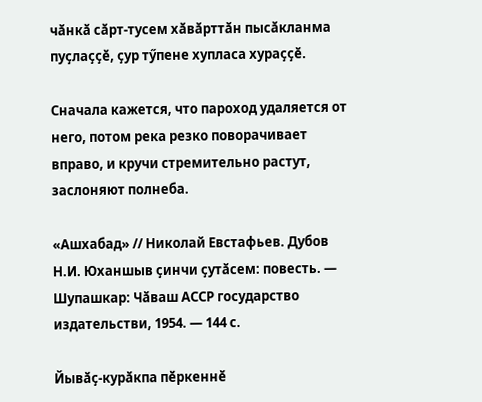чӑнкӑ сӑрт-тусем хӑвӑрттӑн пысӑкланма пуҫлаҫҫӗ, ҫур тӳпене хупласа хураҫҫӗ.

Сначала кажется, что пароход удаляется от него, потом река резко поворачивает вправо, и кручи стремительно растут, заслоняют полнеба.

«Ашхабад» // Николай Евстафьев. Дубов Н.И. Юханшыв ҫинчи ҫутӑсем: повесть. — Шупашкар: Чӑваш АССР государство издательстви, 1954. — 144 с.

Йывӑҫ-курӑкпа пӗркеннӗ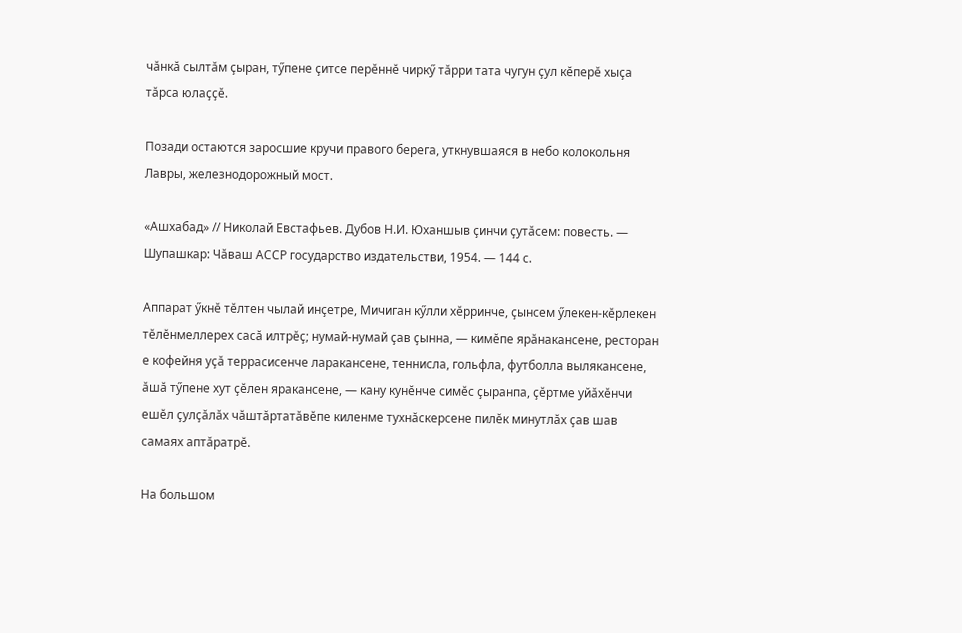чӑнкӑ сылтӑм ҫыран, тӳпене ҫитсе перӗннӗ чиркӳ тӑрри тата чугун ҫул кӗперӗ хыҫа тӑрса юлаҫҫӗ.

Позади остаются заросшие кручи правого берега, уткнувшаяся в небо колокольня Лавры, железнодорожный мост.

«Ашхабад» // Николай Евстафьев. Дубов Н.И. Юханшыв ҫинчи ҫутӑсем: повесть. — Шупашкар: Чӑваш АССР государство издательстви, 1954. — 144 с.

Аппарат ӳкнӗ тӗлтен чылай инҫетре, Мичиган кӳлли хӗрринче, ҫынсем ӳлекен-кӗрлекен тӗлӗнмеллерех сасӑ илтрӗҫ; нумай-нумай ҫав ҫынна, — кимӗпе ярӑнакансене, ресторан е кофейня уҫӑ террасисенче ларакансене, теннисла, гольфла, футболла вылякансене, ӑшӑ тӳпене хут ҫӗлен яракансене, — кану кунӗнче симӗс ҫыранпа, ҫӗртме уйӑхӗнчи ешӗл ҫулҫӑлӑх чӑштӑртатӑвӗпе киленме тухнӑскерсене пилӗк минутлӑх ҫав шав самаях аптӑратрӗ.

На большом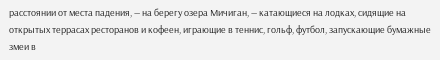расстоянии от места падения, — на берегу озера Мичиган, — катающиеся на лодках, сидящие на открытых террасах ресторанов и кофеен, играющие в теннис, гольф, футбол, запускающие бумажные змеи в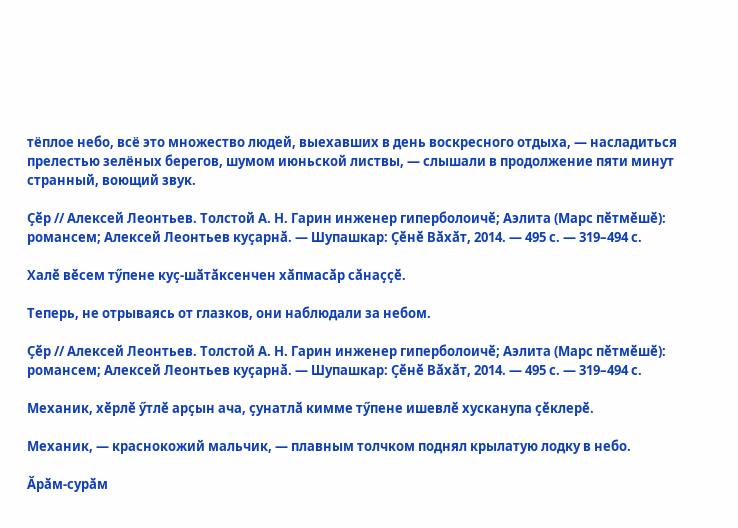тёплое небо, всё это множество людей, выехавших в день воскресного отдыха, — насладиться прелестью зелёных берегов, шумом июньской листвы, — слышали в продолжение пяти минут странный, воющий звук.

Ҫӗр // Алексей Леонтьев. Толстой А. Н. Гарин инженер гиперболоичӗ; Аэлита (Марс пӗтмӗшӗ): романсем; Алексей Леонтьев куҫарнӑ. — Шупашкар: Ҫӗнӗ Вӑхӑт, 2014. — 495 с. — 319–494 с.

Халӗ вӗсем тӳпене куҫ-шӑтӑксенчен хӑпмасӑр сӑнаҫҫӗ.

Теперь, не отрываясь от глазков, они наблюдали за небом.

Ҫӗр // Алексей Леонтьев. Толстой А. Н. Гарин инженер гиперболоичӗ; Аэлита (Марс пӗтмӗшӗ): романсем; Алексей Леонтьев куҫарнӑ. — Шупашкар: Ҫӗнӗ Вӑхӑт, 2014. — 495 с. — 319–494 с.

Механик, хӗрлӗ ӳтлӗ арҫын ача, ҫунатлӑ кимме тӳпене ишевлӗ хусканупа ҫӗклерӗ.

Механик, — краснокожий мальчик, — плавным толчком поднял крылатую лодку в небо.

Ӑрӑм-сурӑм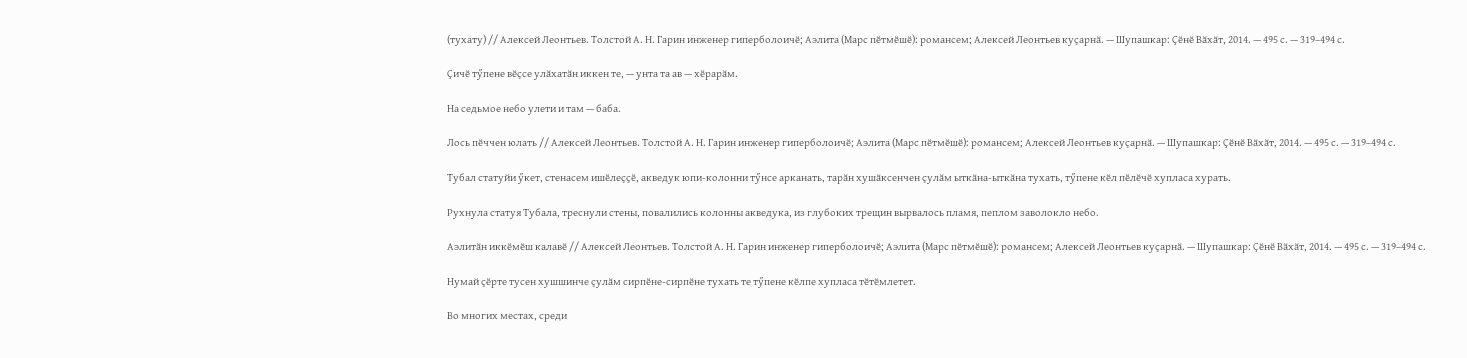(тухату) // Алексей Леонтьев. Толстой А. Н. Гарин инженер гиперболоичӗ; Аэлита (Марс пӗтмӗшӗ): романсем; Алексей Леонтьев куҫарнӑ. — Шупашкар: Ҫӗнӗ Вӑхӑт, 2014. — 495 с. — 319–494 с.

Ҫичӗ тӳпене вӗҫсе улӑхатӑн иккен те, — унта та ав — хӗрарӑм.

На седьмое небо улети и там — баба.

Лось пӗччен юлать // Алексей Леонтьев. Толстой А. Н. Гарин инженер гиперболоичӗ; Аэлита (Марс пӗтмӗшӗ): романсем; Алексей Леонтьев куҫарнӑ. — Шупашкар: Ҫӗнӗ Вӑхӑт, 2014. — 495 с. — 319–494 с.

Тубал статуйи ӳкет, стенасем ишӗлеҫҫӗ, акведук юпи-колонни тӳнсе арканать, тарӑн хушӑксенчен ҫулӑм ыткӑна-ыткӑна тухать, тӳпене кӗл пӗлӗчӗ хупласа хурать.

Рухнула статуя Тубала, треснули стены, повалились колонны акведука, из глубоких трещин вырвалось пламя, пеплом заволокло небо.

Аэлитӑн иккӗмӗш калавӗ // Алексей Леонтьев. Толстой А. Н. Гарин инженер гиперболоичӗ; Аэлита (Марс пӗтмӗшӗ): романсем; Алексей Леонтьев куҫарнӑ. — Шупашкар: Ҫӗнӗ Вӑхӑт, 2014. — 495 с. — 319–494 с.

Нумай ҫӗрте тусен хушшинче ҫулӑм сирпӗне-сирпӗне тухать те тӳпене кӗлпе хупласа тӗтӗмлетет.

Во многих местах, среди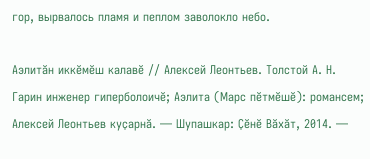гор, вырвалось пламя и пеплом заволокло небо.

Аэлитӑн иккӗмӗш калавӗ // Алексей Леонтьев. Толстой А. Н. Гарин инженер гиперболоичӗ; Аэлита (Марс пӗтмӗшӗ): романсем; Алексей Леонтьев куҫарнӑ. — Шупашкар: Ҫӗнӗ Вӑхӑт, 2014. —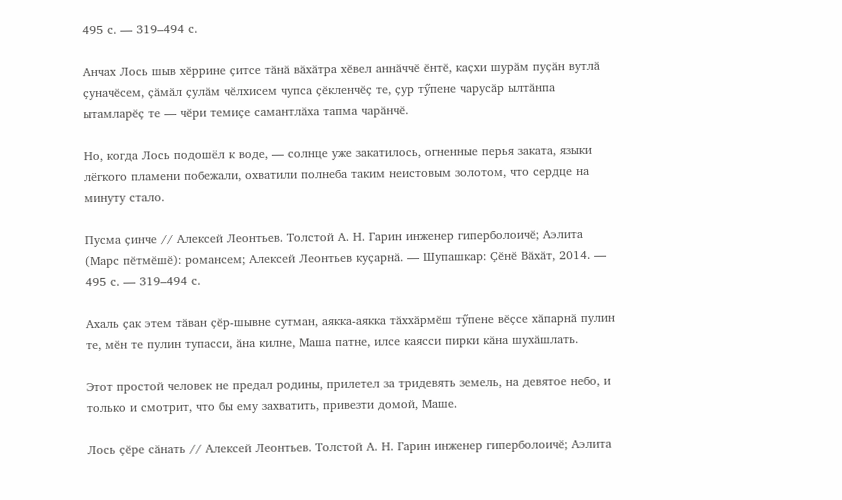495 с. — 319–494 с.

Анчах Лось шыв хӗррине ҫитсе тӑнӑ вӑхӑтра хӗвел аннӑччӗ ӗнтӗ, каҫхи шурӑм пуҫӑн вутлӑ ҫуначӗсем, ҫӑмӑл ҫулӑм чӗлхисем чупса ҫӗкленчӗҫ те, ҫур тӳпене чарусӑр ылтӑнпа ытамларӗҫ те — чӗри темиҫе самантлӑха тапма чарӑнчӗ.

Но, когда Лось подошёл к воде, — солнце уже закатилось, огненные перья заката, языки лёгкого пламени побежали, охватили полнеба таким неистовым золотом, что сердце на минуту стало.

Пусма ҫинче // Алексей Леонтьев. Толстой А. Н. Гарин инженер гиперболоичӗ; Аэлита (Марс пӗтмӗшӗ): романсем; Алексей Леонтьев куҫарнӑ. — Шупашкар: Ҫӗнӗ Вӑхӑт, 2014. — 495 с. — 319–494 с.

Ахаль ҫак этем тӑван ҫӗр-шывне сутман, аякка-аякка тӑххӑрмӗш тӳпене вӗҫсе хӑпарнӑ пулин те, мӗн те пулин тупасси, ӑна килне, Маша патне, илсе каясси пирки кӑна шухӑшлать.

Этот простой человек не предал родины, прилетел за тридевять земель, на девятое небо, и только и смотрит, что бы ему захватить, привезти домой, Маше.

Лось ҫӗре сӑнать // Алексей Леонтьев. Толстой А. Н. Гарин инженер гиперболоичӗ; Аэлита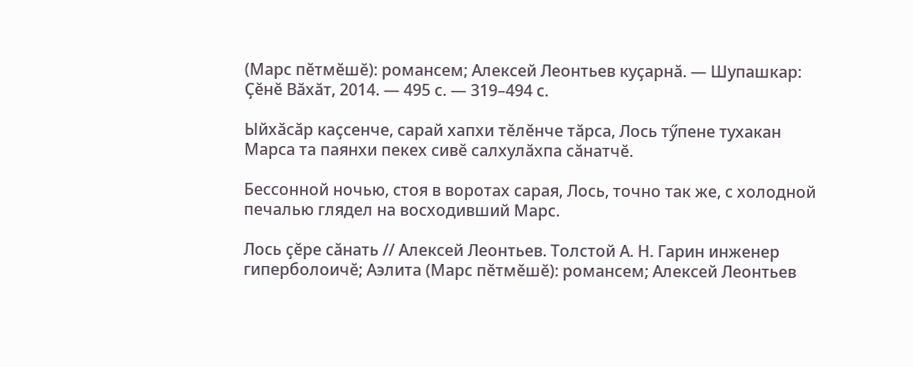(Марс пӗтмӗшӗ): романсем; Алексей Леонтьев куҫарнӑ. — Шупашкар: Ҫӗнӗ Вӑхӑт, 2014. — 495 с. — 319–494 с.

Ыйхӑсӑр каҫсенче, сарай хапхи тӗлӗнче тӑрса, Лось тӳпене тухакан Марса та паянхи пекех сивӗ салхулӑхпа сӑнатчӗ.

Бессонной ночью, стоя в воротах сарая, Лось, точно так же, с холодной печалью глядел на восходивший Марс.

Лось ҫӗре сӑнать // Алексей Леонтьев. Толстой А. Н. Гарин инженер гиперболоичӗ; Аэлита (Марс пӗтмӗшӗ): романсем; Алексей Леонтьев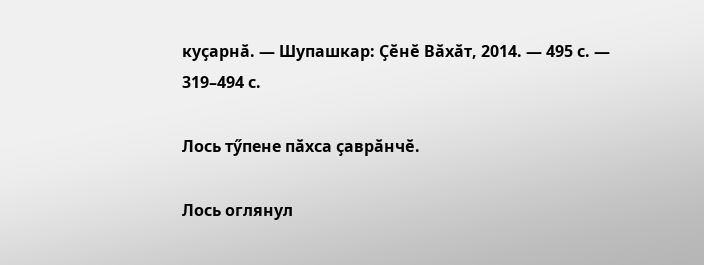куҫарнӑ. — Шупашкар: Ҫӗнӗ Вӑхӑт, 2014. — 495 с. — 319–494 с.

Лось тӳпене пӑхса ҫаврӑнчӗ.

Лось оглянул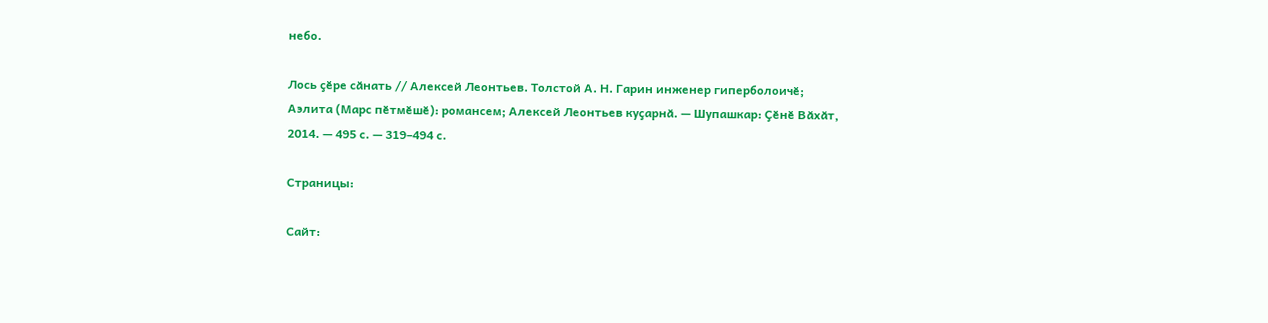небо.

Лось ҫӗре сӑнать // Алексей Леонтьев. Толстой А. Н. Гарин инженер гиперболоичӗ; Аэлита (Марс пӗтмӗшӗ): романсем; Алексей Леонтьев куҫарнӑ. — Шупашкар: Ҫӗнӗ Вӑхӑт, 2014. — 495 с. — 319–494 с.

Страницы:

Сайт: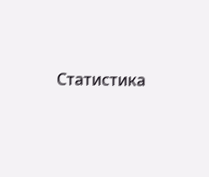Статистика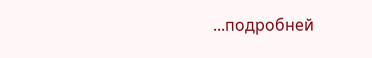...подробней